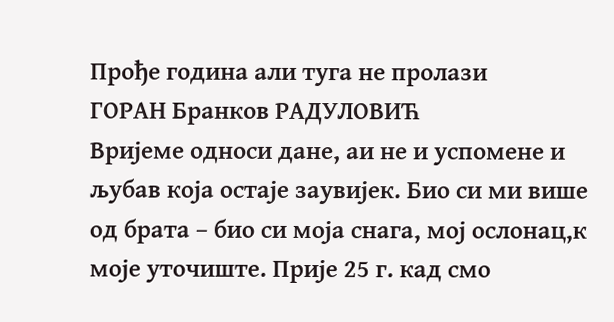Прође година али туга не пролази
ГОРАН Бранков РАДУЛОВИЋ
Вријеме односи дане, аи не и успомене и љубав која остаје заувијек. Био си ми више од брата – био си моја снага, мој ослонац,к моје уточиште. Прије 25 г. кад смо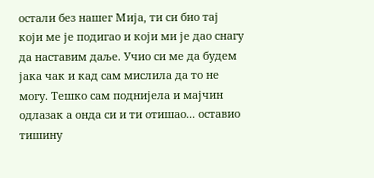остали без нашег Мија, ти си био тај који ме је подигао и који ми је дао снагу да наставим даље. Учио си ме да будем јака чак и кад сам мислила да то не могу. Тешко сам поднијела и мајчин одлазак а онда си и ти отишао... оставио тишину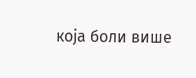која боли више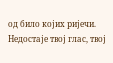од било којих ријечи. Недостаје твој глас, твој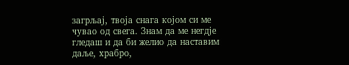загрљај, твоја снага којом си ме чувао од свега. Знам да ме негдје гледаш и да би желио да наставим даље, храбро,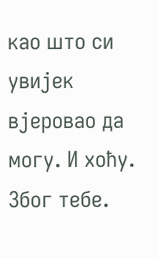као што си увијек вјеровао да могу. И хоћу. Због тебе.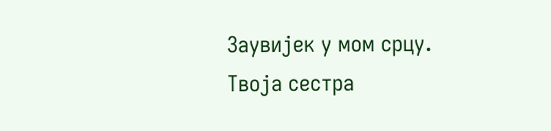Заувијек у мом срцу.
Твоја сестра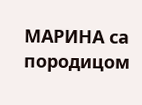МАРИНА са породицом